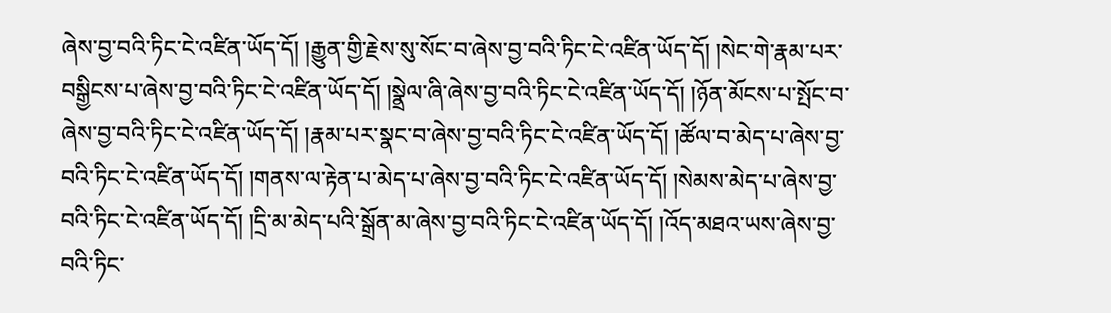ཞེས་བྱ་བའི་ཏིང་ངེ་འཛིན་ཡོད་དོ། །རྒྱུན་གྱི་རྗེས་སུ་སོང་བ་ཞེས་བྱ་བའི་ཏིང་ངེ་འཛིན་ཡོད་དོ། །སེང་གེ་རྣམ་པར་བསྒྱིངས་པ་ཞེས་བྱ་བའི་ཏིང་ངེ་འཛིན་ཡོད་དོ། །སྣྲེལ་ཞི་ཞེས་བྱ་བའི་ཏིང་ངེ་འཛིན་ཡོད་དོ། །ཉོན་མོངས་པ་སྤོང་བ་ཞེས་བྱ་བའི་ཏིང་ངེ་འཛིན་ཡོད་དོ། །རྣམ་པར་སྣང་བ་ཞེས་བྱ་བའི་ཏིང་ངེ་འཛིན་ཡོད་དོ། །ཚོལ་བ་མེད་པ་ཞེས་བྱ་བའི་ཏིང་ངེ་འཛིན་ཡོད་དོ། །གནས་ལ་རྟེན་པ་མེད་པ་ཞེས་བྱ་བའི་ཏིང་ངེ་འཛིན་ཡོད་དོ། །སེམས་མེད་པ་ཞེས་བྱ་བའི་ཏིང་ངེ་འཛིན་ཡོད་དོ། །དྲི་མ་མེད་པའི་སྒྲོན་མ་ཞེས་བྱ་བའི་ཏིང་ངེ་འཛིན་ཡོད་དོ། །འོད་མཐའ་ཡས་ཞེས་བྱ་བའི་ཏིང་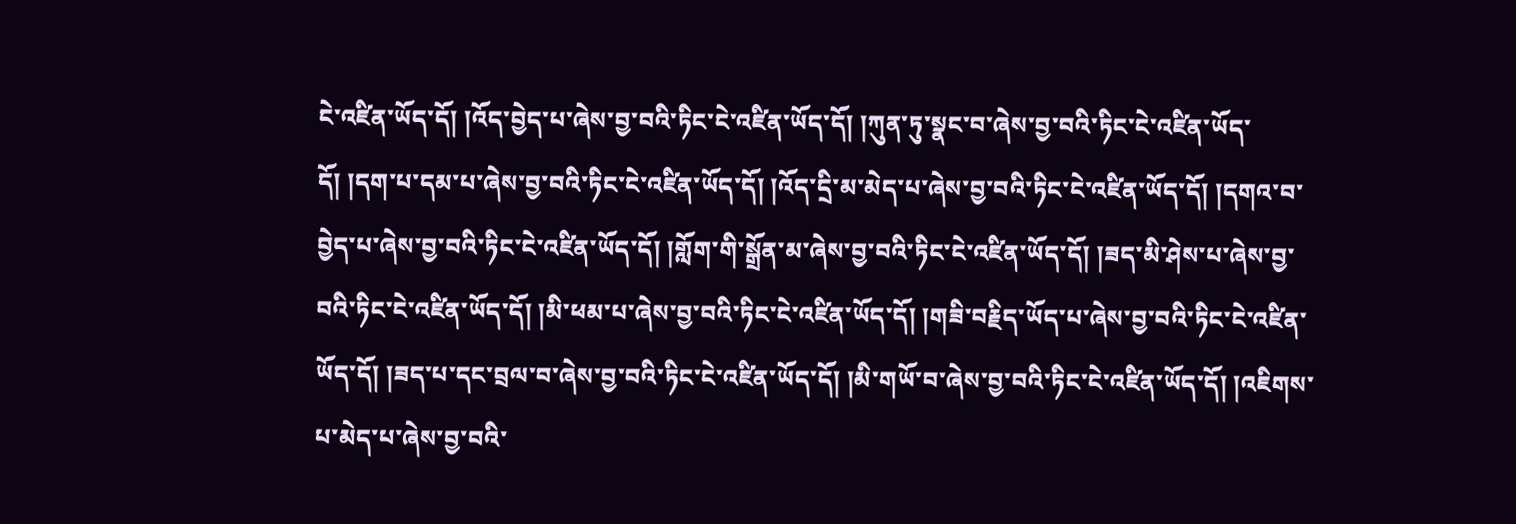ངེ་འཛིན་ཡོད་དོ། །འོད་བྱེད་པ་ཞེས་བྱ་བའི་ཏིང་ངེ་འཛིན་ཡོད་དོ། །ཀུན་ཏུ་སྣང་བ་ཞེས་བྱ་བའི་ཏིང་ངེ་འཛིན་ཡོད་དོ། །དག་པ་དམ་པ་ཞེས་བྱ་བའི་ཏིང་ངེ་འཛིན་ཡོད་དོ། །འོད་དྲི་མ་མེད་པ་ཞེས་བྱ་བའི་ཏིང་ངེ་འཛིན་ཡོད་དོ། །དགའ་བ་བྱེད་པ་ཞེས་བྱ་བའི་ཏིང་ངེ་འཛིན་ཡོད་དོ། །གློག་གི་སྒྲོན་མ་ཞེས་བྱ་བའི་ཏིང་ངེ་འཛིན་ཡོད་དོ། །ཟད་མི་ཤེས་པ་ཞེས་བྱ་བའི་ཏིང་ངེ་འཛིན་ཡོད་དོ། །མི་ཕམ་པ་ཞེས་བྱ་བའི་ཏིང་ངེ་འཛིན་ཡོད་དོ། །གཟི་བརྗིད་ཡོད་པ་ཞེས་བྱ་བའི་ཏིང་ངེ་འཛིན་ཡོད་དོ། །ཟད་པ་དང་བྲལ་བ་ཞེས་བྱ་བའི་ཏིང་ངེ་འཛིན་ཡོད་དོ། །མི་གཡོ་བ་ཞེས་བྱ་བའི་ཏིང་ངེ་འཛིན་ཡོད་དོ། །འཇིགས་པ་མེད་པ་ཞེས་བྱ་བའི་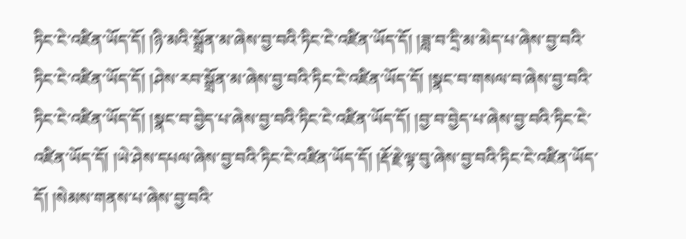ཏིང་ངེ་འཛིན་ཡོད་དོ། །ཉི་མའི་སྒྲོན་མ་ཞེས་བྱ་བའི་ཏིང་ངེ་འཛིན་ཡོད་དོ། །ཟླ་བ་དྲི་མ་མེད་པ་ཞེས་བྱ་བའི་ཏིང་ངེ་འཛིན་ཡོད་དོ། །ཤེས་རབ་སྒྲོན་མ་ཞེས་བྱ་བའི་ཏིང་ངེ་འཛིན་ཡོད་དོ། །སྣང་བ་གསལ་བ་ཞེས་བྱ་བའི་ཏིང་ངེ་འཛིན་ཡོད་དོ། །སྣང་བ་བྱེད་པ་ཞེས་བྱ་བའི་ཏིང་ངེ་འཛིན་ཡོད་དོ། །བྱ་བ་བྱེད་པ་ཞེས་བྱ་བའི་ཏིང་ངེ་འཛིན་ཡོད་དོ། །ཡེ་ཤེས་དཔལ་ཞེས་བྱ་བའི་ཏིང་ངེ་འཛིན་ཡོད་དོ། །རྡོ་རྗེ་ལྟ་བུ་ཞེས་བྱ་བའི་ཏིང་ངེ་འཛིན་ཡོད་དོ། །སེམས་གནས་པ་ཞེས་བྱ་བའི་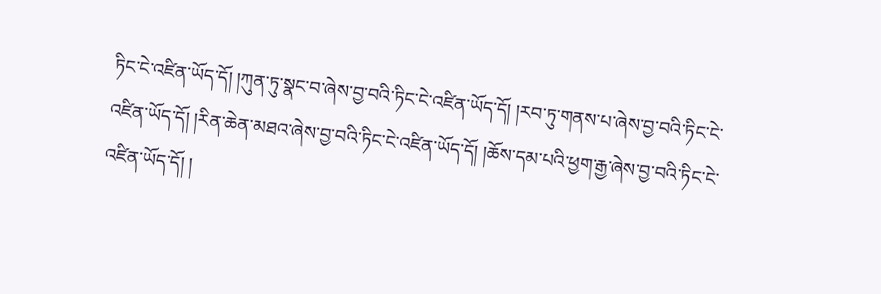ཏིང་ངེ་འཛིན་ཡོད་དོ། །ཀུན་ཏུ་སྣང་བ་ཞེས་བྱ་བའི་ཏིང་ངེ་འཛིན་ཡོད་དོ། །རབ་ཏུ་གནས་པ་ཞེས་བྱ་བའི་ཏིང་ངེ་འཛིན་ཡོད་དོ། །རིན་ཆེན་མཐའ་ཞེས་བྱ་བའི་ཏིང་ངེ་འཛིན་ཡོད་དོ། །ཆོས་དམ་པའི་ཕྱག་རྒྱ་ཞེས་བྱ་བའི་ཏིང་ངེ་འཛིན་ཡོད་དོ། །